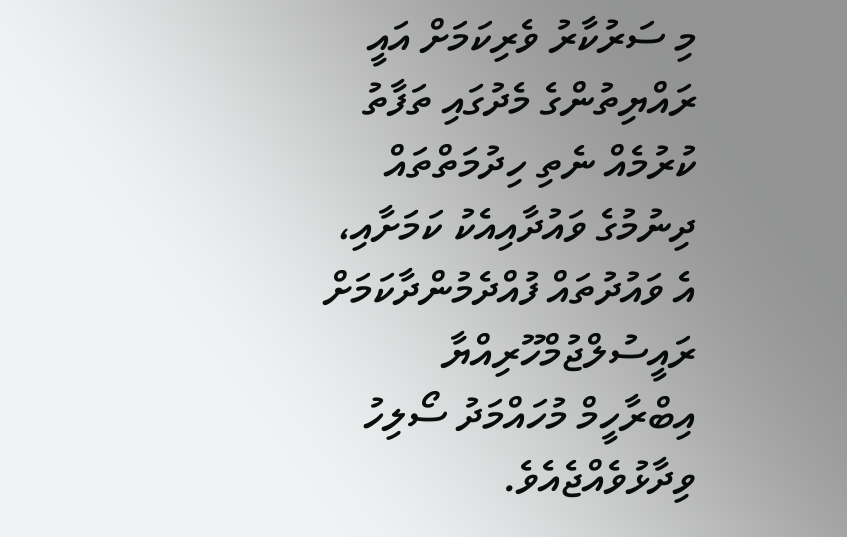މި ސަރުކާރު ވެރިކަމަށް އައީ ރައްޔިތުންގެ މެދުގައި ތަފާތު ކުރުމެއް ނެތި ހިދުމަތްތައް ދިނުމުގެ ވައުދާއިއެކު ކަމަށާއި، އެ ވައުދުތައް ފުއްދެމުންދާކަމަށް ރައީސުލްޖުމްހޫރިއްޔާ އިބްރާހީމް މުހައްމަދު ސޯލިހު ވިދާޅުވެއްޖެއެވެ.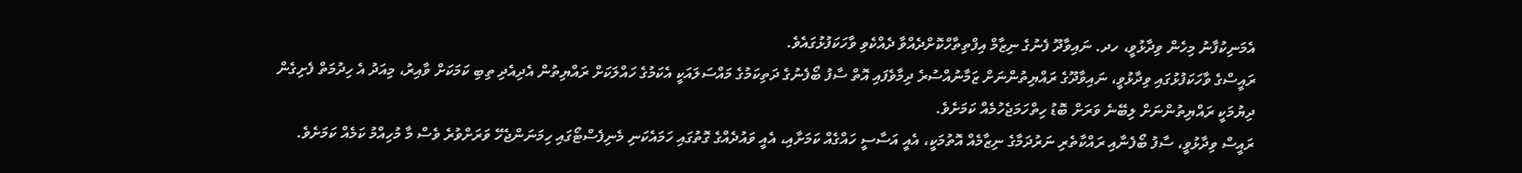އެމަނިކުފާނު މިހެން ވިދާޅުވީ، ހދ. ނައިވާދޫ ފެނުގެ ނިޒާމް އިފްތިތާހްކޮށްދެއްވާ ދެއްކެވި ވާހަކަފުޅުގައެވެ.
ރައީސްގެ ވާހަކަފުޅުގައި ވިދާޅުވީ، ނައިވާދޫގެ ރައްޔިތުންނަށް ޒަމާނުއްސުރެ ދިމާވެފައި އޮތް ސާފު ބޯފެނުގެ ދަތިކަމުގެ މައްސަލައަކީ އެކަމުގެ ހައްލަކަށް ރައްޔިތުން އެދިއެދި ތިބި ކަމަކަށް ވާއިރު، މިއަދު އެ ހިދުމަތް ފެށިގެން ދިޔުމަކީ ރައްޔިތުންނަށް ލިބޭނެ ވަރަށް ބޮޑު ހިތްހަމަޖެހުމެއް ކަމަށެވެ.
ރައީސް ވިދާޅުވީ، ސާފު ބޯފެނާއި ރައްކާތެރި ނަރުދަމާގެ ނިޒާމެއް އޮތުމަކީ، އެއީ އަސާސީ ހައްގެއް ކަމަށާއި، އެއީ ވައުދެއްގެ ގޮތުގައި ހަމައެކަނި މެނިފެސްޓޯގައި ހިމަނަންޖެހޭ ވަރަށްވުރެ ވެސް މާ މުހިއްމު ކަމެއް ކަމަށެވެ.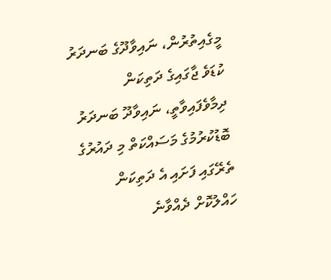މީގެއިތުރުން، ނައިވާދޫގެ ބަނދަރު ކުޑަވެ ޖާގައިގެ ދަތިކަން ދިމާވެފައިވާތީ، ނައިވާދޫ ބަނދަރު ބޮޑުކުރުމުގެ މަސައްކަތް މި ދައުރުގެ ތެރޭގައި ފަށައި އެ ދަތިކަން ހައްލުކޮށް ދެއްވާނެ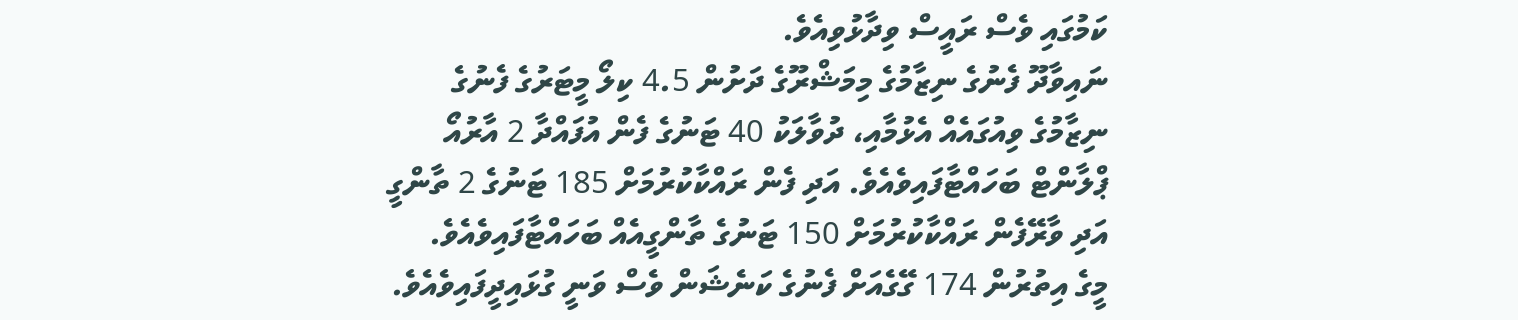ކަމުގައި ވެސް ރައީސް ވިދާޅުވިއެވެ.
ނައިވާދޫ ފެނުގެ ނިޒާމުގެ މިމަޝްރޫގެ ދަށުން 4.5 ކިލޯ މީޓަރުގެ ފެނުގެ ނިޒާމުގެ ވިއުގައެއް އެޅުމާއި، ދުވާލަކު 40 ޓަނުގެ ފެން އުފައްދާ 2 އާރުއޯ ޕްލާންޓް ބަހައްޓާފައިވެއެވެ. އަދި ފެން ރައްކާކުރުމަށް 185 ޓަނުގެ 2 ތާންގީ އަދި ވާރޭފެން ރައްކާކުރުމަށް 150 ޓަނުގެ ތާންގީއެއް ބަހައްޓާފައިވެއެވެ.
މީގެ އިތުރުން 174 ގޭގެއަށް ފެނުގެ ކަނެޝަން ވެސް ވަނީ ގުޅައިދީފައިވެއެވެ.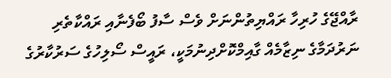ރާއްޖޭގެ ހުރިހާ ރައްޔިތުންނަށް ވެސް ސާފު ބޯފެނާއި ރައްކާތެރި ނަރުދަމާގެ ނިޒާމެއް ގާއިމްކޮށްދިނުމަކީ، ރައީސް ސޯލިހުގެ ސަރުކާރުގެ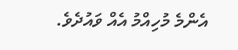އެންމެ މުހިއްމު އެއް ވައުދެވެ.